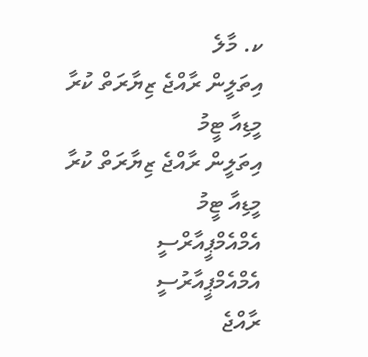ކ. މާލެ
އިތަލީން ރާއްޖެ ޒިޔާރަތް ކުރާ މީޑިއާ ޓީމު
އިތަލީން ރާއްޖެ ޒިޔާރަތް ކުރާ މީޑިއާ ޓީމު
އެމްއެމްޕީއާރްސީ
އެމްއެމްޕީއާރުސީ
ރާއްޖެ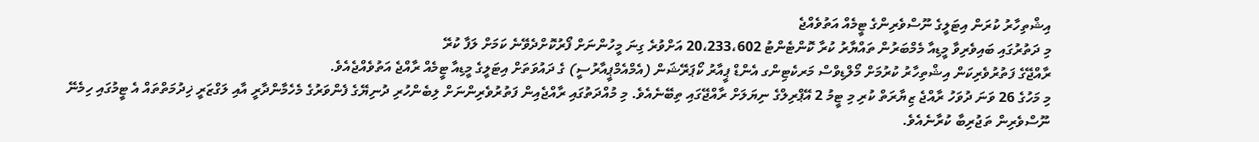އިޝްތިހާރު ކުރަން އިޓަލީގެ ނޫސްވެރިންގެ ޓީމެއް އަތުވެއްޖެ
މި ދަތުރުގައި ބައިވެރިވާ މީޑިއާ މެމްބަރުން ތައްޔާރު ކުރާ ކޮންޓެންޓު 20،233،602 އަށްވުރެ ގިނަ މީހުންނަށް ފޯރުކޮށްދެވޭނެ ކަމަށް ލަފާ ކުރޭ
ރާއްޖޭގެ ފަތުރުވެރިކަން އިޝްތިހާރު ކުރުމަށް މޯލްޑިވްސް މަރކެޓިންގ އެންޑް ޕީއާރު ކޯޕަރޭޝަން (އެމްއެމްޕީއާރުސީ) ގެ ދައުވަތަށް އިޓަލީގެ މީޑިއާ ޓީމެއް ރާއްޖެ އަތުވެއްޖެއެވެ.
މި މަހުގެ 26 ވަނަ ދުވަހު ރާއްޖެ ޒިޔާރަތް ކުރި މި ޓީމު 2 އޭޕްރިލްގެ ނިޔަލަށް ރާއްޖޭގައި ތިބޭނެއެވެ. މި މުއްދަތުގައި ރާއްޖެއިން ފަތުރުވެރިންނަށް ލިބެންހުރި ދުނިޔޭގެ ފެންވަރުގެ މެހެމާންދާރީ އާއި ލަގްޒަރީ ޚިދުމަތްތައް އެ ޓީމުގައި ހިމެނޭ ނޫސްވެރިން ތަޖުރިބާ ކުރާނެއެވެ.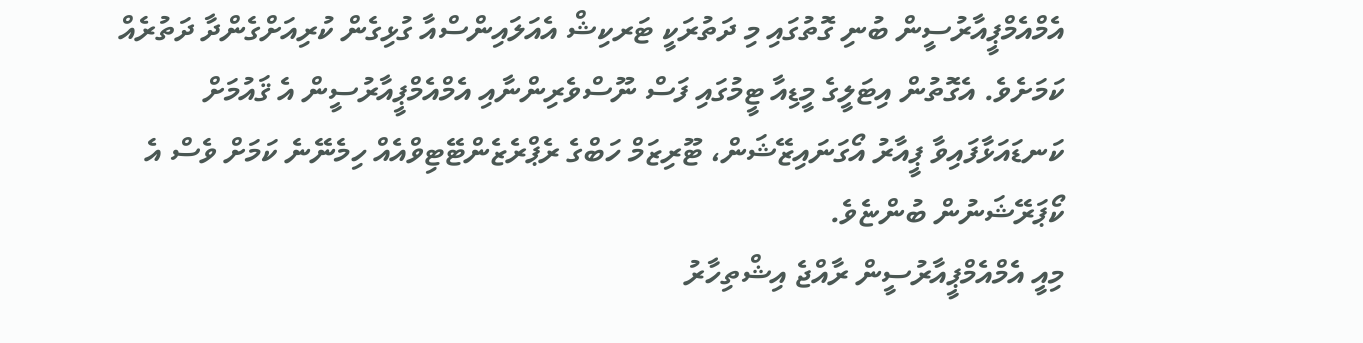އެމްއެމްޕީއާރުސީން ބުނި ގޮތުގައި މި ދަތުރަކީ ޓަރކިޝް އެއަލައިންސްއާ ގުޅިގެން ކުރިއަށްގެންދާ ދަތުރެއް ކަމަށެވެ. އެގޮތުން އިޓަލީގެ މީޑިއާ ޓީމުގައި ފަސް ނޫސްވެރިންނާއި އެމްއެމްޕީއާރުސީން އެ ޤައުމަށް ކަނޑައަޅާފައިވާ ޕީއާރު އޯގަނައިޒޭޝަން، ޓޫރިޒަމް ހަބްގެ ރެޕްރެޒެންޓޭޓިވްއެއް ހިމެނޭނެ ކަމަށް ވެސް އެ ކޯޕަރޭޝަނުން ބުންޏެވެ.
މިއީ އެމްއެމްޕީއާރުސީން ރާއްޖެ އިޝްތިހާރު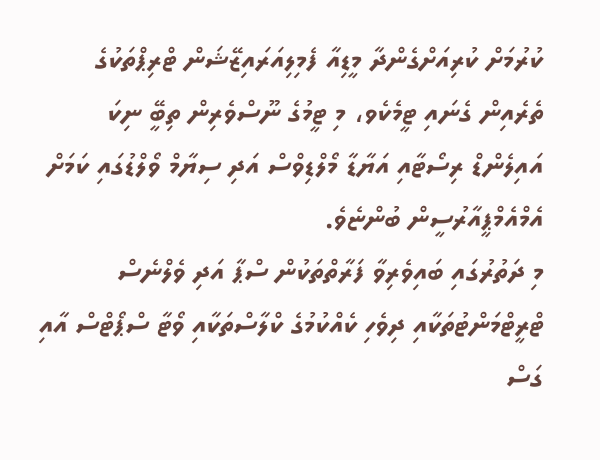ކުރުމަށް ކުރިއަށްގެންދާ މީޑިއާ ފެމިލިއަރައިޒޭޝަން ޓްރިޕްތަކުގެ ތެރެއިން ގެނައި ޓީމެކެވ، މި ޓީމުގެ ނޫސްވެރިން ތިބޭީ ނިކަ އައިލެންޑް ރިސޯޓާއި އަޔާޑާ މޯލްޑިވްސް އަދި ސިޔާމް ވޯލްޑުގައި ކަމަށް އެމްއެމްޕީއާރުސީން ބުންޏެވެ.
މި ދަތުރުގައި ބައިވެރިވާ ފަރާތްތަކުން ސްޕާ އަދި ވެލްނެސް ޓްރީޓްމަންޓުތަކާއި ދިވެހި ކެއްކުމުގެ ކްލާސްތަކާއި ވޯޓާ ސްޕޯޓްސް އާއި ގަސް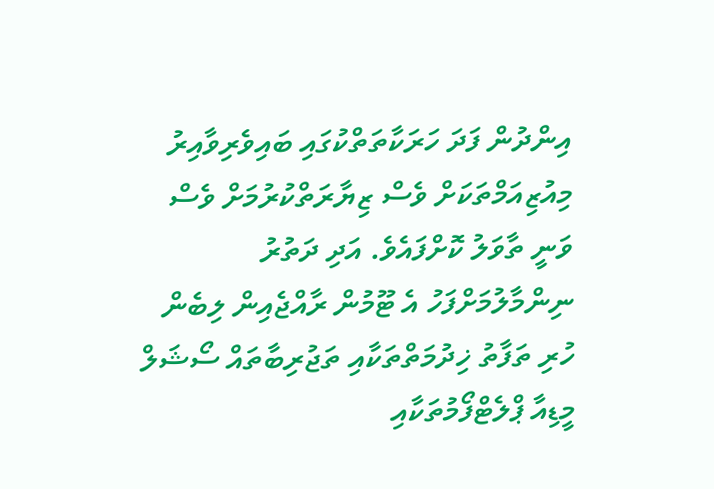އިންދުން ފަދަ ހަރަކާތަތްކުގައި ބައިވެރިވާއިރު މިއުޒިއަމްތަކަށް ވެސް ޒިޔާރަތްކުރުމަށް ވެސް ވަނީ ތާވަލު ކޮށްފައެވެ. އަދި ދަތުރު ނިންމާލުމަށްފަހު އެ ޓޫމުން ރާއްޖެއިން ލިބެން ހުރި ތަފާތު ޚިދުމަތްތަކާއި ތަޖުރިބާތައް ސޯޝަލް މީޑިއާ ޕްލެޓްފޯމުތަކާއި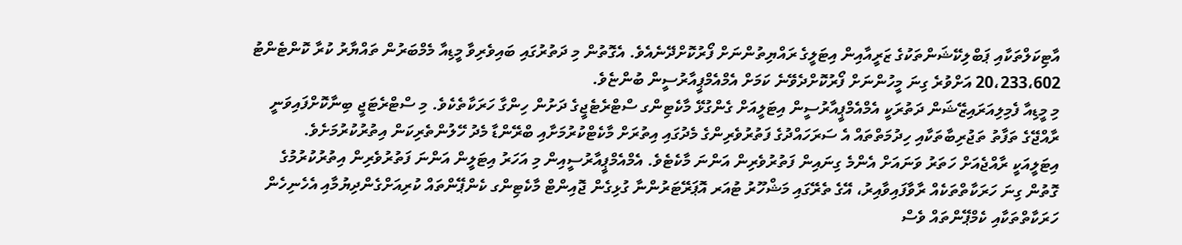އާޓިކަލްތަކާއި ޕަބްލިކޭޝަންތަކުގެ ޒަރީއާއިން އިޓަލީގެ ރައްޔިތުންނަށް ފޯރުކޮށްދޭނެއެވެ. އެގޮތުން މި ދަތުރުގައި ބައިވެރިވާ މީޑިއާ މެމްބަރުން ތައްޔާރު ކުރާ ކޮންޓެންޓު 20،233،602 އަށްވުރެ ގިނަ މީހުންނަށް ފޯރުކޮށްދެވޭނެ ކަމަށް އެމްއެމްޕީއާރުސީން ބުންޏެވެ.
މި މީޑިއާ ފެމިލިއަރައިޒޭޝަން ދަތުރަކީ އެމްއެމްޕީއާރުސީން އިޓަލީއަށް ގެންގުޅޭ މާކެޓިންގ ސްޓްރެޓެޖީގެ ދަށުން ހިންގާ ހަރަކާތެކެވެ. މި ސްޓްރެޓަޖީ ބިނާކޮށްފައިވަނީ ރާއްޖޭގެ ތަފާތު ތަޖުރިބާތަކާއި ހިދުމަތްތައް އެ ސަރަހައްދުގެ ފަތުރުވެރިންގެ މެދުގައި އިތުރަށް މާކެޓްކުރުމަށާއި ބްރޭންޑާ މެދު ހޭލުންތެރިކަން އިތުރުކުރުމަށެވެ.
އިޓަލީއަކީ ރާއްޖެއަށް ހަތަރު ވަނައަށް އެންމެ ގިނައިން ފަތުރުވެރިން އަންނަ މާކެޓެވެ. އެމްއެމްޕީއާރުސީއިން މި އަހަރު އިޓަލީން އަންނަ ފަތުރުވެރިން އިތުރުކުރުމުގެ ގޮތުން ގިނަ ހަރަކާތްތަކެއް ރާވާފައިވާއިރު، އޭގެ ތެރޭގައި މަޝްހޫރު ޓުއަރ އޮޕަރޭޓަރުންނާ ގުޅިގެން ޖޮއިންޓް މާކެޓިންގ ކެންޕޭންތައް ކުރިއަށްގެންދިޔުމާއި އެހެނިހެން ހަރަކާތްތަކާއި ކެމްޕޭންތައް ވެސް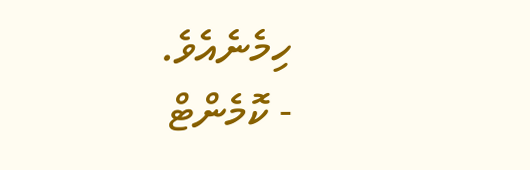ހިމެނެއެވެ.
- ކޮމެންޓް